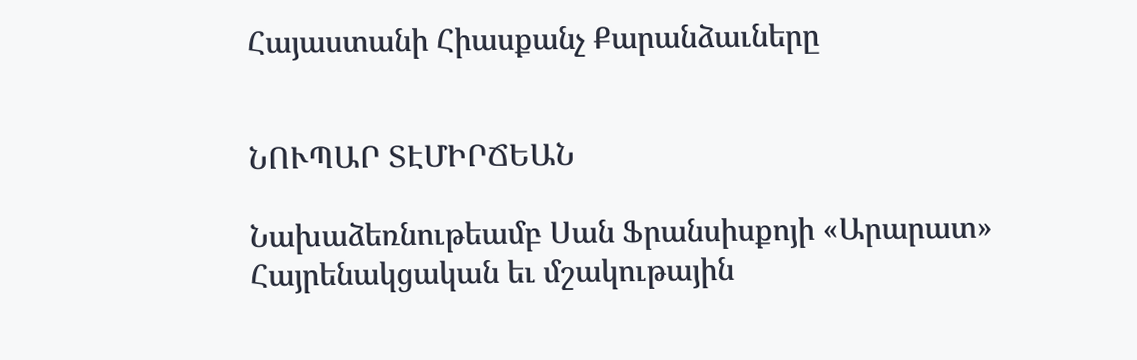Հայաստանի Հիասքանչ Քարանձաւները


ՆՈՒՊԱՐ ՏԷՄԻՐՃԵԱՆ

Նախաձեռնութեամբ Սան Ֆրանսիսքոյի «Արարատ» Հայրենակցական եւ մշակութային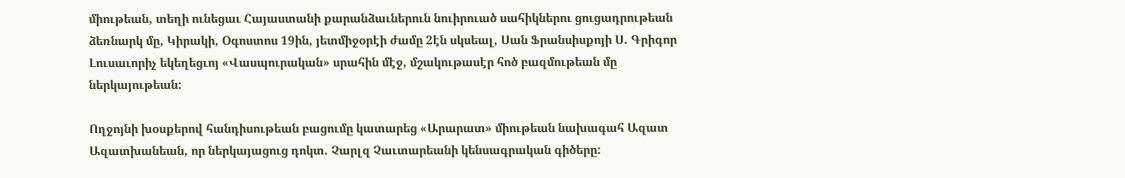միութեան, տեղի ունեցաւ Հայաստանի քարանձաւներուն նուիրուած սահիկներու ցուցադրութեան ձեռնարկ մը, Կիրակի, Օգոստոս 19ին, յետմիջօրէի ժամը 2էն սկսեալ, Սան Ֆրանսիսքոյի Ս. Գրիգոր Լուսաւորիչ եկեղեցւոյ «Վասպուրական» սրահին մէջ, մշակութասէր հոծ բազմութեան մը ներկայութեան:

Ողջոյնի խօսքերով հանդիսութեան բացումը կատարեց «Արարատ» միութեան նախագահ Ազատ Ազատխանեան, որ ներկայացուց դոկտ. Չարլզ Չաւտարեանի կենսագրական գիծերը: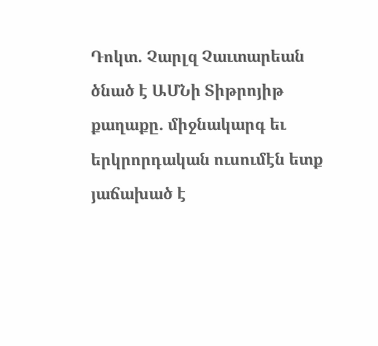Դոկտ. Չարլզ Չաւտարեան ծնած է ԱՄՆի Տիթրոյիթ քաղաքը. միջնակարգ եւ երկրորդական ուսումէն ետք յաճախած է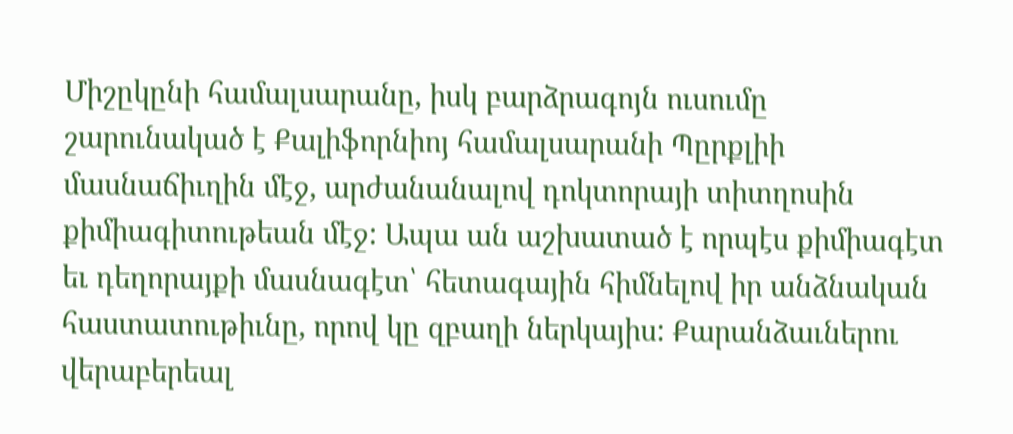Միշըկընի համալսարանը, իսկ բարձրագոյն ուսումը շարունակած է Քալիֆորնիոյ համալսարանի Պըրքլիի մասնաճիւղին մէջ, արժանանալով դոկտորայի տիտղոսին քիմիագիտութեան մէջ: Ապա ան աշխատած է որպէս քիմիագէտ եւ դեղորայքի մասնագէտ՝ հետագային հիմնելով իր անձնական հաստատութիւնը, որով կը զբաղի ներկայիս: Քարանձաւներու վերաբերեալ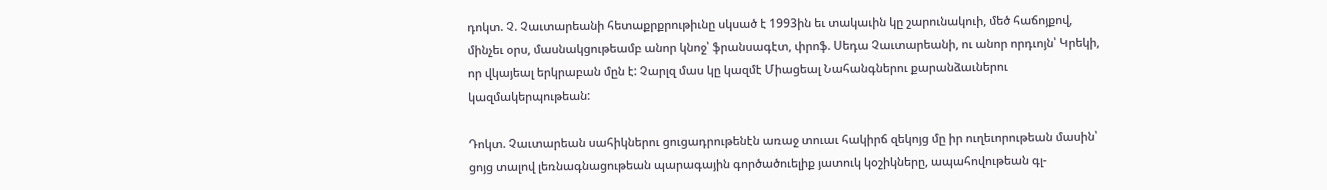դոկտ. Չ. Չաւտարեանի հետաքրքրութիւնը սկսած է 1993ին եւ տակաւին կը շարունակուի, մեծ հաճոյքով, մինչեւ օրս, մասնակցութեամբ անոր կնոջ՝ ֆրանսագէտ, փրոֆ. Սեդա Չաւտարեանի, ու անոր որդւոյն՝ Կրեկի, որ վկայեալ երկրաբան մըն է: Չարլզ մաս կը կազմէ Միացեալ Նահանգներու քարանձաւներու կազմակերպութեան:

Դոկտ. Չաւտարեան սահիկներու ցուցադրութենէն առաջ տուաւ հակիրճ զեկոյց մը իր ուղեւորութեան մասին՝ ցոյց տալով լեռնագնացութեան պարագային գործածուելիք յատուկ կօշիկները, ապահովութեան գլ-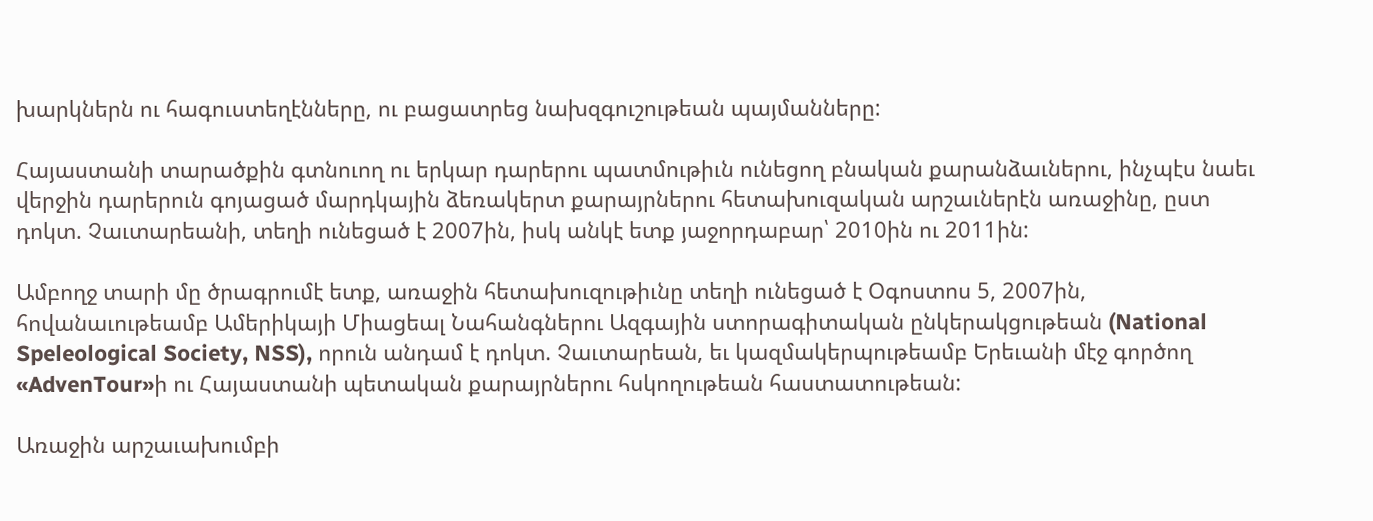խարկներն ու հագուստեղէնները, ու բացատրեց նախզգուշութեան պայմանները:

Հայաստանի տարածքին գտնուող ու երկար դարերու պատմութիւն ունեցող բնական քարանձաւներու, ինչպէս նաեւ վերջին դարերուն գոյացած մարդկային ձեռակերտ քարայրներու հետախուզական արշաւներէն առաջինը, ըստ դոկտ. Չաւտարեանի, տեղի ունեցած է 2007ին, իսկ անկէ ետք յաջորդաբար՝ 2010ին ու 2011ին:

Ամբողջ տարի մը ծրագրումէ ետք, առաջին հետախուզութիւնը տեղի ունեցած է Օգոստոս 5, 2007ին, հովանաւութեամբ Ամերիկայի Միացեալ Նահանգներու Ազգային ստորագիտական ընկերակցութեան (National Speleological Society, NSS), որուն անդամ է դոկտ. Չաւտարեան, եւ կազմակերպութեամբ Երեւանի մէջ գործող «AdvenTour»ի ու Հայաստանի պետական քարայրներու հսկողութեան հաստատութեան:

Առաջին արշաւախումբի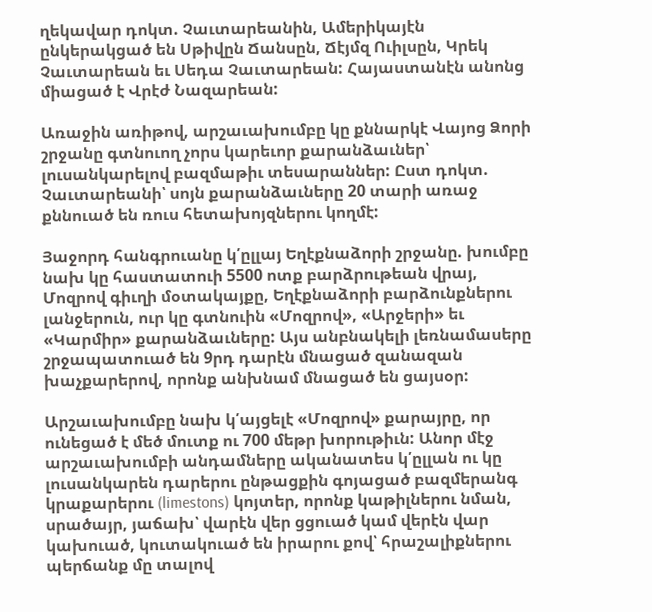ղեկավար դոկտ. Չաւտարեանին, Ամերիկայէն ընկերակցած են Սթիվըն Ճանսըն, Ճէյմզ Ուիլսըն, Կրեկ Չաւտարեան եւ Սեդա Չաւտարեան: Հայաստանէն անոնց միացած է Վրէժ Նազարեան:

Առաջին առիթով, արշաւախումբը կը քննարկէ Վայոց Ձորի շրջանը գտնուող չորս կարեւոր քարանձաւներ՝ լուսանկարելով բազմաթիւ տեսարաններ: Ըստ դոկտ. Չաւտարեանի՝ սոյն քարանձաւները 20 տարի առաջ քննուած են ռուս հետախոյզներու կողմէ:

Յաջորդ հանգրուանը կ՛ըլլայ Եղէքնաձորի շրջանը. խումբը նախ կը հաստատուի 5500 ոտք բարձրութեան վրայ, Մոզրով գիւղի մօտակայքը, Եղէքնաձորի բարձունքներու լանջերուն, ուր կը գտնուին «Մոզրով», «Արջերի» եւ «Կարմիր» քարանձաւները: Այս անբնակելի լեռնամասերը շրջապատուած են 9րդ դարէն մնացած զանազան խաչքարերով, որոնք անխնամ մնացած են ցայսօր:

Արշաւախումբը նախ կ՛այցելէ «Մոզրով» քարայրը, որ ունեցած է մեծ մուտք ու 700 մեթր խորութիւն: Անոր մէջ արշաւախումբի անդամները ականատես կ՛ըլլան ու կը լուսանկարեն դարերու ընթացքին գոյացած բազմերանգ կրաքարերու (limestons) կոյտեր, որոնք կաթիլներու նման, սրածայր, յաճախ՝ վարէն վեր ցցուած կամ վերէն վար կախուած, կուտակուած են իրարու քով՝ հրաշալիքներու պերճանք մը տալով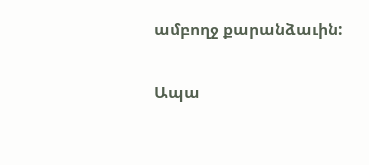ամբողջ քարանձաւին:

Ապա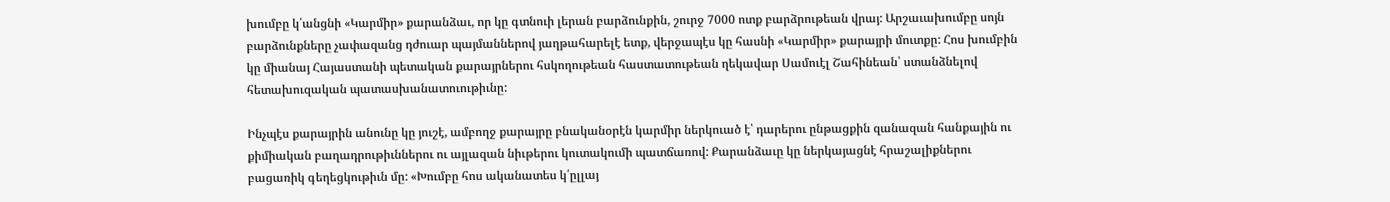խումբը կ՛անցնի «Կարմիր» քարանձաւ, որ կը գտնուի լերան բարձունքին, շուրջ 7000 ոտք բարձրութեան վրայ: Արշաւախումբը սոյն բարձունքները չափազանց դժուար պայմաններով յաղթահարելէ ետք, վերջապէս կը հասնի «Կարմիր» քարայրի մուտքը: Հոս խումբին կը միանայ Հայաստանի պետական քարայրներու հսկողութեան հաստատութեան ղեկավար Սամուէլ Շահինեան՝ ստանձնելով հետախուզական պատասխանատուութիւնը:

Ինչպէս քարայրին անունը կը յուշէ, ամբողջ քարայրը բնականօրէն կարմիր ներկուած է՝ դարերու ընթացքին զանազան հանքային ու քիմիական բաղադրութիւններու ու այլազան նիւթերու կուտակումի պատճառով: Քարանձաւը կը ներկայացնէ հրաշալիքներու բացառիկ գեղեցկութիւն մը: «Խումբը հոս ականատես կ՛ըլլայ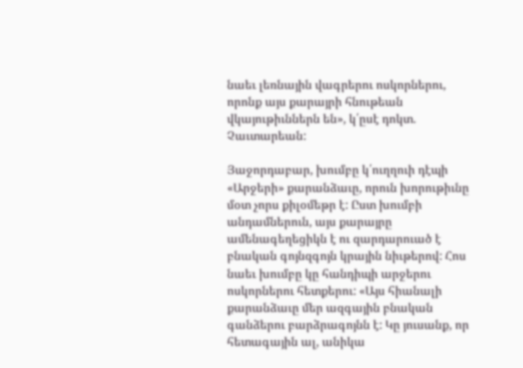նաեւ լեռնային վագրերու ոսկորներու, որոնք այս քարայրի հնութեան վկայութիւններն են», կ՛ըսէ դոկտ. Չաւտարեան:

Յաջորդաբար, խումբը կ՛ուղղուի դէպի «Արջերի» քարանձաւը, որուն խորութիւնը մօտ չորս քիլօմեթր է: Ըստ խումբի անդամներուն, այս քարայրը ամենագեղեցիկն է ու զարդարուած է բնական գոյնզգոյն կրային նիւթերով: Հոս նաեւ խումբը կը հանդիպի արջերու ոսկորներու հետքերու: «Այս հիանալի քարանձաւը մեր ազգային բնական գանձերու բարձրագոյնն է: Կը յուսանք, որ հետագային ալ, անիկա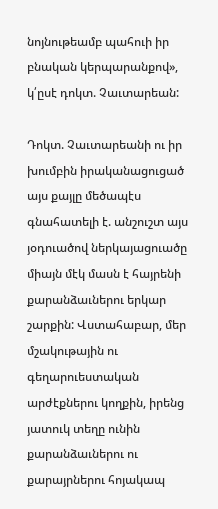նոյնութեամբ պահուի իր բնական կերպարանքով», կ՛ըսէ դոկտ. Չաւտարեան:

Դոկտ. Չաւտարեանի ու իր խումբին իրականացուցած այս քայլը մեծապէս գնահատելի է. անշուշտ այս յօդուածով ներկայացուածը միայն մէկ մասն է հայրենի քարանձաւներու երկար շարքին: Վստահաբար, մեր մշակութային ու գեղարուեստական արժէքներու կողքին, իրենց յատուկ տեղը ունին քարանձաւներու ու քարայրներու հոյակապ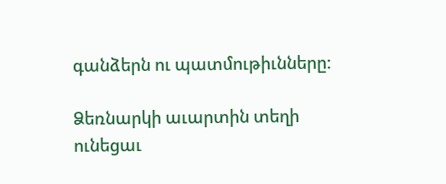գանձերն ու պատմութիւնները:

Ձեռնարկի աւարտին տեղի ունեցաւ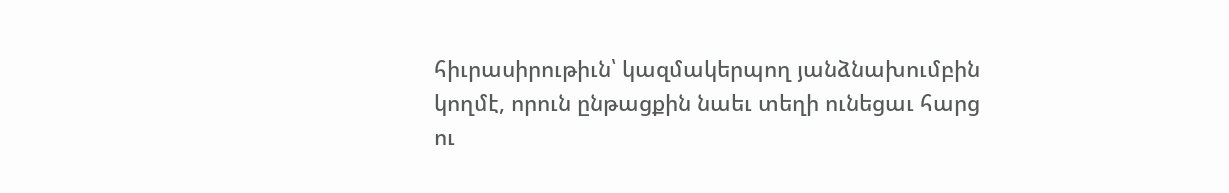հիւրասիրութիւն՝ կազմակերպող յանձնախումբին կողմէ, որուն ընթացքին նաեւ տեղի ունեցաւ հարց ու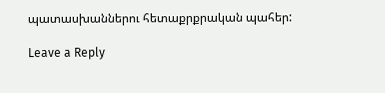պատասխաններու հետաքրքրական պահեր:

Leave a Reply